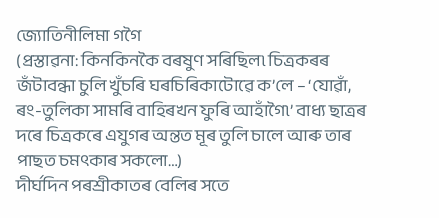জ্যোতিনীলিমা গগৈ
(প্ৰস্তাৱনা: কিনকিনকৈ বৰষুণ সৰিছিল৷ চিত্ৰকৰৰ জঁটাবন্ধা চুলি খুঁচৰি ঘৰচিৰিকাটোৱে ক’লে – ‘যোৱাঁ, ৰং-তুলিকা সামৰি বাহিৰখন ফুৰি আহাঁগৈ৷’ বাধ্য ছাত্ৰৰ দৰে চিত্ৰকৰে এযুগৰ অন্তত মূৰ তুলি চালে আৰু তাৰ পাছত চমৎকাৰ সকলো…)
দীৰ্ঘদিন পৰশ্ৰীকাতৰ বেলিৰ সতে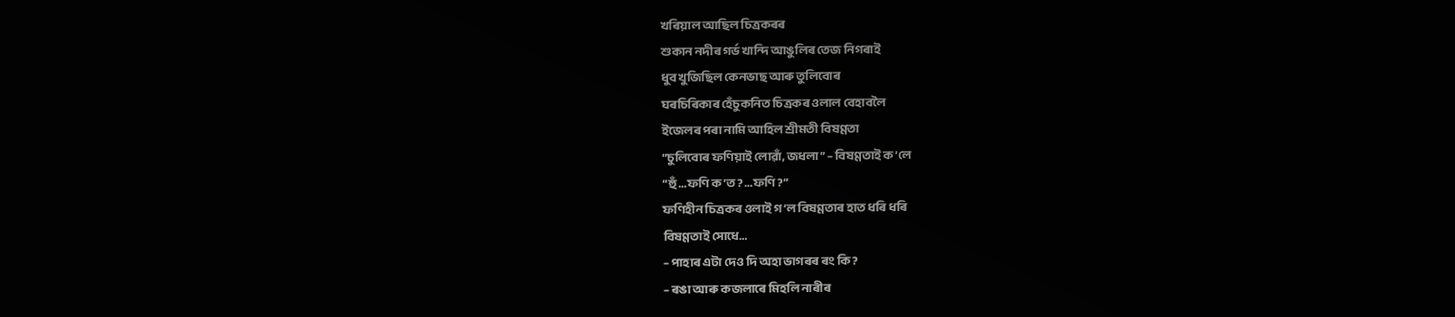খৰিয়াল আছিল চিত্ৰকৰৰ
শুকান নদীৰ গৰ্ভ খান্দি আঙুলিৰ তেজ নিগৰাই
ধুব খুজিছিল কেনভাছ আৰু তুলিবোৰ
ঘৰচিৰিকাৰ হেঁচুকনিত চিত্ৰকৰ ওলাল বেহাবলৈ
ইজেলৰ পৰা নামি আহিল শ্ৰীমতী বিষণ্ণতা
“চুলিবোৰ ফণিয়াই লোৱাঁ, জধলা” – বিষণ্ণতাই ক’লে
“হুঁ…ফণি ক’ত ? …ফণি ?”
ফণিহীন চিত্ৰকৰ ওলাই গ’ল বিষণ্ণতাৰ হাত ধৰি ধৰি
বিষণ্ণতাই সোধে…
– পাহাৰ এটা দেও দি অহা ভাগৰৰ ৰং কি ?
– ৰঙা আৰু কজলাৰে মিহলি নাৰীৰ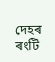দেহৰ ৰংটি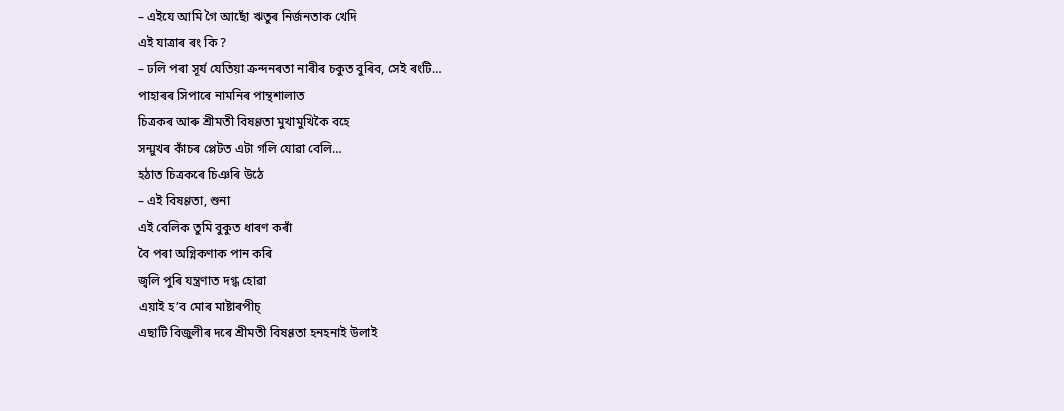– এইযে আমি গৈ আছোঁ ঋতুৰ নিৰ্জনতাক খেদি
এই যাত্ৰাৰ ৰং কি ?
– ঢলি পৰা সূৰ্য যেতিয়া ক্ৰন্দনৰতা নাৰীৰ চকুত বুৰিব, সেই ৰংটি…
পাহাৰৰ সিপাৰে নামনিৰ পান্থশালাত
চিত্ৰকৰ আৰু শ্ৰীমতী বিষণ্ণতা মুখামুখিকৈ বহে
সন্মুখৰ কাঁচৰ প্লেটত এটা গলি যোৱা বেলি…
হঠাত চিত্ৰকৰে চিঞৰি উঠে
– এই বিষণ্ণতা, শুনা
এই বেলিক তুমি বুকুত ধাৰণ কৰাঁ
বৈ পৰা অগ্নিকণাক পান কৰি
জ্বলি পুৰি যন্ত্ৰণাত দগ্ধ হোৱা
এয়াই হ’ব মোৰ মাষ্টাৰপীচ্
এছাটি বিজুলীৰ দৰে শ্ৰীমতী বিষণ্ণতা হনহনাই উলাই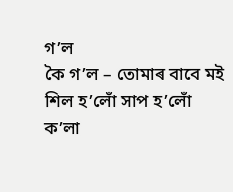গ’ল
কৈ গ’ল – তোমাৰ বাবে মই শিল হ’লোঁ সাপ হ’লোঁ
ক’লা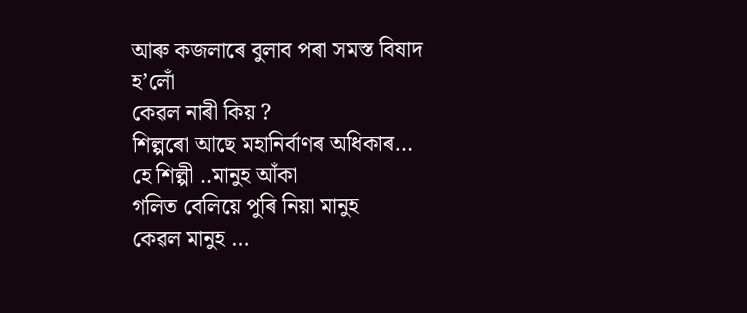আৰু কজলাৰে বুলাব পৰা সমস্ত বিষাদ হ’লোঁ
কেৱল নাৰী কিয় ?
শিল্পৰো আছে মহানিৰ্বাণৰ অধিকাৰ…
হে শিল্পী ..মানুহ আঁকা
গলিত বেলিয়ে পুৰি নিয়া মানুহ
কেৱল মানুহ …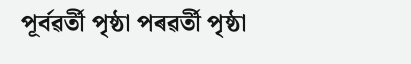পূৰ্বৱৰ্তী পৃষ্ঠা পৰৱৰ্তী পৃষ্ঠা